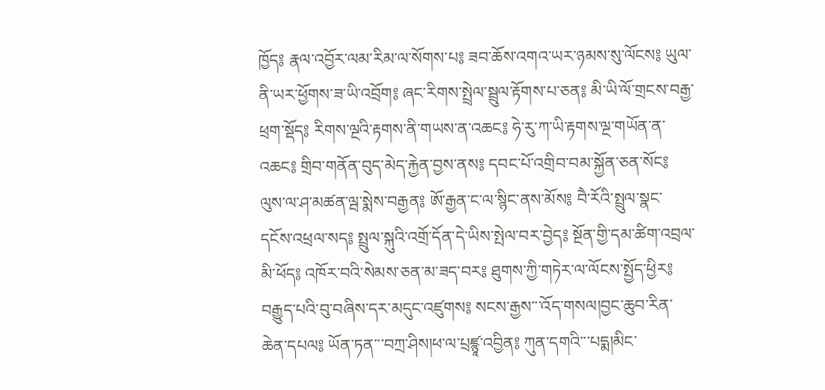ཁྱོད༔ རྣལ་འབྱོར་ལམ་རིམ་ལ་སོགས་པ༔ ཟབ་ཆོས་འགའ་ཡར་ཉམས་སུ་ལོངས༔ ཡུལ་ནི་ཡར་ཕྱོགས་ཟ་ཡི་འབྲོག༔ ཞང་རིགས་སྤྲེལ་སྦྲུལ་རྟོགས་པ་ཅན༔ མི་ཡི་ལོ་གྲངས་བརྒྱ་ཕྲག་སྡོད༔ རིགས་ལྔའི་རྟགས་ནི་གཡས་ན་འཆང༔ ཧེ་རུ་ཀ་ཡི་རྟགས་ལྔ་གཡོན་ན་འཆང༔ གྲིབ་གནོན་བུད་མེད་རྐྱེན་བྱས་ནས༔ དབང་པོ་འགྲིབ་བམ་སྐྱོན་ཅན་སོང༔ ལུས་ལ་ཤ་མཚན་ལྦ་སྨེས་བརྒྱན༔ ཨོ་རྒྱན་ང་ལ་སྙིང་ནས་མོས༔ བཻ་རོའི་སྤྲུལ་སྣང་དངོས་འཕྲལ་སད༔ སྤྲུལ་སྐུའི་འགྲོ་དོན་དེ་ཡིས་སྤེལ་བར་བྱེད༔ སྔོན་གྱི་དམ་ཚིག་འབྲལ་མི་ཕོད༔ འཁོར་བའི་སེམས་ཅན་མ་ཟད་བར༔ ཐུགས་ཀྱི་གཏེར་ལ་ལོངས་སྤྱོད་ཕྱིར༔ བརྒྱུད་པའི་བུ་བཞིས་དར་མདུང་འཛུགས༔ སངས་རྒྱས་་་འོད་གསལ།བྱང་ཆུབ་རིན་ཆེན་དཔལ༔ ཡོན་ཏན་་་བཀྲ་ཤིས།ཕ་ལ་པྲཛྙཱ་འབྱིན༔ ཀུན་དགའི་་་པདྨ།མིང་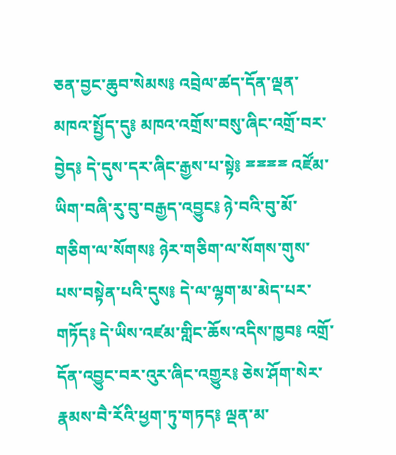ཅན་བྱང་ཆུབ་སེམས༔ འབྲེལ་ཚད་དོན་ལྡན་མཁའ་སྤྱོད་དུ༔ མཁའ་འགྲོས་བསུ་ཞིང་འགྲོ་བར་བྱེད༔ དེ་དུས་དར་ཞིང་རྒྱས་པ་སྟེ༔ ྈྈྈྈ འཛོམ་ཡིག་བཞི་རུ་བུ་བརྒྱད་འབྱུང༔ ཉེ་བའི་བུ་མོ་གཅིག་ལ་སོགས༔ ཉེར་གཅིག་ལ་སོགས་གུས་པས་བསྟེན་པའི་དུས༔ དེ་ལ་ལྷག་མ་མེད་པར་གཏོད༔ དེ་ཡིས་འཛམ་གླིང་ཆོས་འདིས་ཁྱབ༔ འགྲོ་དོན་འབྱུང་བར་འུར་ཞིང་འགྱུར༔ ཅེས་ཤོག་སེར་རྣམས་བཻ་རོའི་ཕྱག་ཏུ་གཏད༔ ལྡན་མ་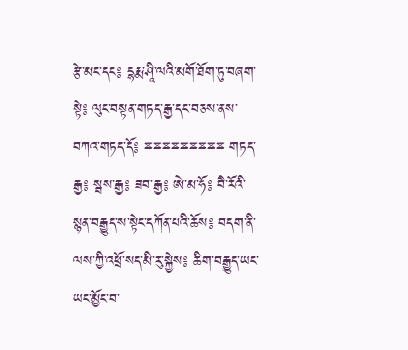རྩེ་མང་དང༔ དྷརྨ་ཤཱི་ལའི་མགོ་ཐོག་ཏུ་བཞག་སྟེ༔ ལུང་བསྟན་གཏད་རྒྱ་དང་བཅས་ནས་བཀའ་གཏད་དོ༔ ྈྈྈྈྈྈྈྈྈ གཏད་རྒྱ༔ སྦས་རྒྱ༔ ཟབ་རྒྱ༔ ཨེ་མ་ཧོ༔ བཻ་རོའི་སྙན་བརྒྱུད་ས་སྟེང་དཀོན་པའི་ཆོས༔ བདག་ནི་ལས་ཀྱི་འཕྲོ་སད་མི་རུ་སྐྱེས༔ ཆིག་བརྒྱུད་ཡང་ཡང་མྱོང་བ་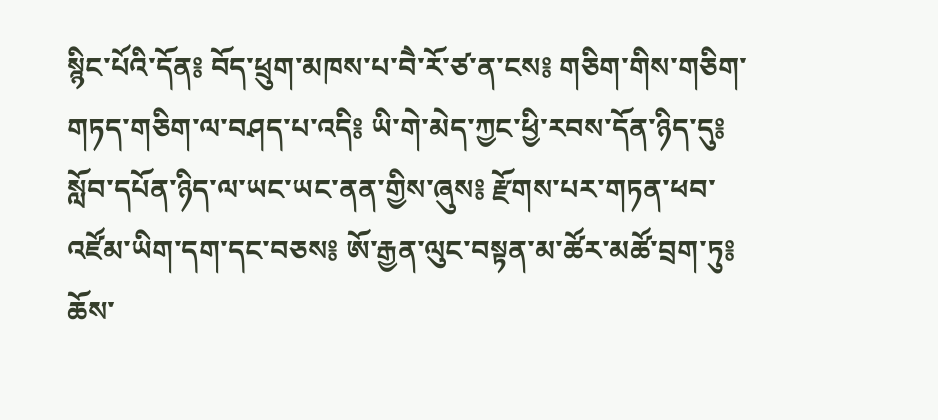སྙིང་པོའི་དོན༔ བོད་ཕྲུག་མཁས་པ་བཻ་རོ་ཙ་ན་ངས༔ གཅིག་གིས་གཅིག་གཏད་གཅིག་ལ་བཤད་པ་འདི༔ ཡི་གེ་མེད་ཀྱང་ཕྱི་རབས་དོན་ཉིད་དུ༔ སློབ་དཔོན་ཉིད་ལ་ཡང་ཡང་ནན་གྱིས་ཞུས༔ རྫོགས་པར་གཏན་ཕབ་འཛོམ་ཡིག་དག་དང་བཅས༔ ཨོ་རྒྱན་ལུང་བསྟན་མ་ཚོར་མཚོ་བྲག་ཏུ༔ ཆོས་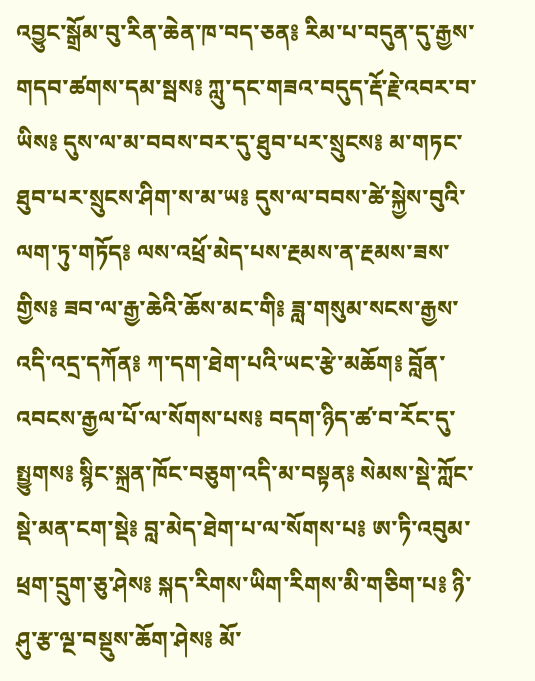འབྱུང་སྒྲོམ་བུ་རིན་ཆེན་ཁ་བད་ཅན༔ རིམ་པ་བདུན་དུ་རྒྱས་གདབ་ཚགས་དམ་སྦས༔ ཀླུ་དང་གཟའ་བདུད་རྡོ་རྗེ་འབར་བ་ཡིས༔ དུས་ལ་མ་བབས་བར་དུ་ཐུབ་པར་སྲུངས༔ མ་གཏང་ཐུབ་པར་སྲུངས་ཤིག་ས་མ་ཡ༔ དུས་ལ་བབས་ཚེ་སྐྱེས་བུའི་ལག་ཏུ་གཏོད༔ ལས་འཕྲོ་མེད་པས་རྔམས་ན་རྔམས་ཟས་གྱིས༔ ཟབ་ལ་རྒྱ་ཆེའི་ཆོས་མང་གི༔ ཟླ་གསུམ་སངས་རྒྱས་འདི་འདྲ་དཀོན༔ ཀ་དག་ཐེག་པའི་ཡང་རྩེ་མཆོག༔ བློན་འབངས་རྒྱལ་པོ་ལ་སོགས་པས༔ བདག་ཉིད་ཚ་བ་རོང་དུ་སྤྱུགས༔ སྙིང་སྐྲན་ཁོང་བཅུག་འདི་མ་བསྟན༔ སེམས་སྡེ་ཀློང་སྡེ་མན་ངག་སྡེ༔ བླ་མེད་ཐེག་པ་ལ་སོགས་པ༔ ཨ་ཏི་འབུམ་ཕྲག་དྲུག་ཅུ་ཤེས༔ སྐད་རིགས་ཡིག་རིགས་མི་གཅིག་པ༔ ཉི་ཤུ་རྩ་ལྔ་བསྡུས་ཆོག་ཤེས༔ མོ་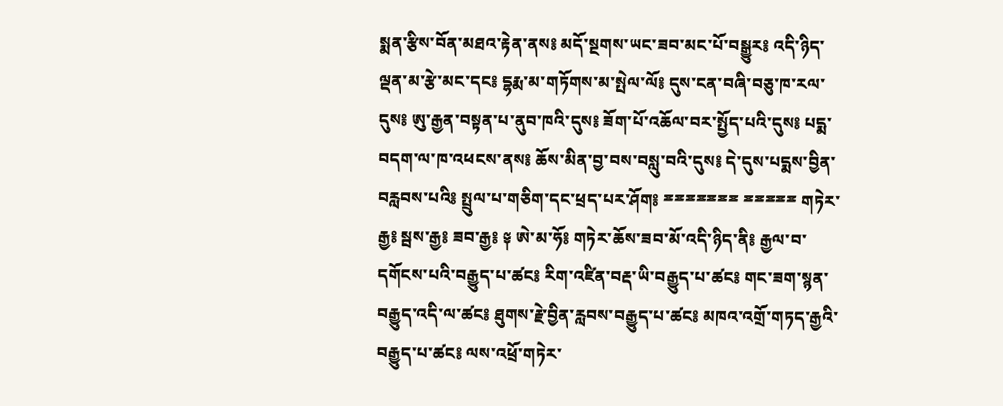སྨན་རྩིས་བོན་མཐའ་རྟེན་ནས༔ མདོ་སྔགས་ཡང་ཟབ་མང་པོ་བསྒྱུར༔ འདི་ཉིད་ལྡན་མ་རྩེ་མང་དང༔ དྷརྨ་མ་གཏོགས་མ་སྤེལ་ལོ༔ དུས་ངན་བཞི་བཅུ་ཁ་རལ་དུས༔ ཨུ་རྒྱན་བསྟན་པ་ནུབ་ཁའི་དུས༔ ཟོག་པོ་འཆོལ་བར་སྤྱོད་པའི་དུས༔ པདྨ་བདག་ལ་ཁ་འཕངས་ནས༔ ཆོས་མིན་བྱ་བས་བསླུ་བའི་དུས༔ དེ་དུས་པདྨས་བྱིན་བརླབས་པའི༔ སྤྲུལ་པ་གཅིག་དང་ཕྲད་པར་ཤོག༔ ྈྈྈྈྈྈྈ ྈྈྈྈྈ གཏེར་རྒྱ༔ སྦས་རྒྱ༔ ཟབ་རྒྱ༔ ༈ ཨེ་མ་ཧོ༔ གཏེར་ཆོས་ཟབ་མོ་འདི་ཉིད་ནི༔ རྒྱལ་བ་དགོངས་པའི་བརྒྱུད་པ་ཚང༔ རིག་འཛིན་བརྡ་ཡི་བརྒྱུད་པ་ཚང༔ གང་ཟག་སྙན་བརྒྱུད་འདི་ལ་ཚང༔ ཐུགས་རྗེ་བྱིན་རླབས་བརྒྱུད་པ་ཚང༔ མཁའ་འགྲོ་གཏད་རྒྱའི་བརྒྱུད་པ་ཚང༔ ལས་འཕྲོ་གཏེར་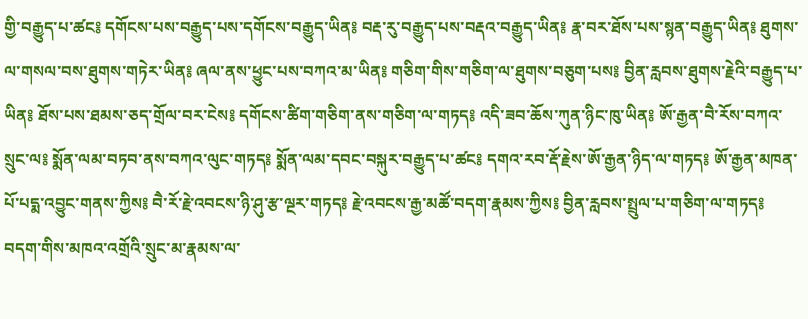གྱི་བརྒྱུད་པ་ཚང༔ དགོངས་པས་བརྒྱུད་པས་དགོངས་བརྒྱུད་ཡིན༔ བརྡ་རུ་བརྒྱུད་པས་བརྡའ་བརྒྱུད་ཡིན༔ རྣ་བར་ཐོས་པས་སྙན་བརྒྱུད་ཡིན༔ ཐུགས་ལ་གསལ་བས་ཐུགས་གཏེར་ཡིན༔ ཞལ་ནས་ཕྱུང་པས་བཀའ་མ་ཡིན༔ གཅིག་གིས་གཅིག་ལ་ཐུགས་བཅུག་པས༔ བྱིན་རླབས་ཐུགས་རྗེའི་བརྒྱུད་པ་ཡིན༔ ཐོས་པས་ཐམས་ཅད་གྲོལ་བར་ངེས༔ དགོངས་ཚིག་གཅིག་ནས་གཅིག་ལ་གཏད༔ འདི་ཟབ་ཆོས་ཀུན་ཉིང་ཁུ་ཡིན༔ ཨོ་རྒྱན་བཻ་རོས་བཀའ་སྲུང་ལ༔ སྨོན་ལམ་བཏབ་ནས་བཀའ་ལུང་གཏད༔ སྨོན་ལམ་དབང་བསྐུར་བརྒྱུད་པ་ཚང༔ དགའ་རབ་རྡོ་རྗེས་ཨོ་རྒྱན་ཉིད་ལ་གཏད༔ ཨོ་རྒྱན་མཁན་པོ་པདྨ་འབྱུང་གནས་ཀྱིས༔ བཻ་རོ་རྗེ་འབངས་ཉི་ཤུ་རྩ་ལྔར་གཏད༔ རྗེ་འབངས་རྒྱ་མཚོ་བདག་རྣམས་ཀྱིས༔ བྱིན་རླབས་སྤྲུལ་པ་གཅིག་ལ་གཏད༔ བདག་གིས་མཁའ་འགྲོའི་སྲུང་མ་རྣམས་ལ་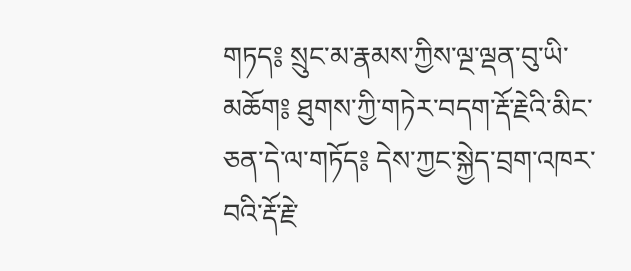གཏད༔ སྲུང་མ་རྣམས་ཀྱིས་ལྔ་ལྡན་བུ་ཡི་མཆོག༔ ཐུགས་ཀྱི་གཏེར་བདག་རྡོ་རྗེའི་མིང་ཅན་དེ་ལ་གཏོད༔ དེས་ཀྱང་སྐྱེད་བྲག་འཁར་བའི་རྡོ་རྗེ་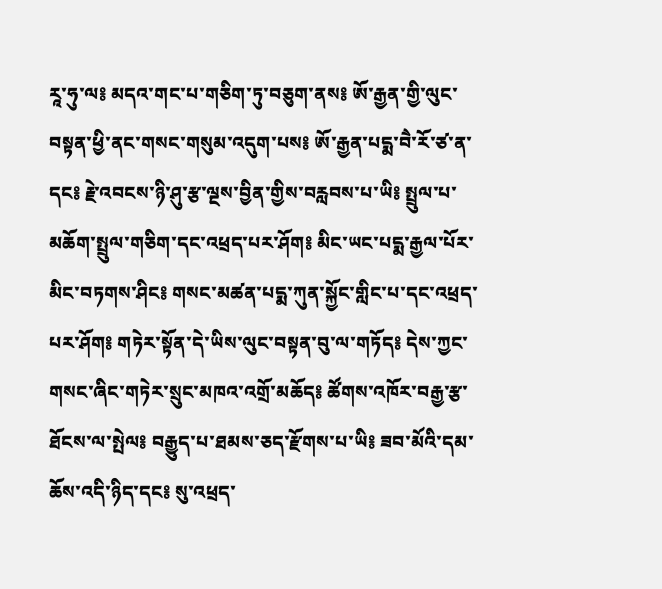རཱ་ཧུ་ལ༔ མདའ་གང་པ་གཅིག་ཏུ་བཅུག་ནས༔ ཨོ་རྒྱན་གྱི་ལུང་བསྟན་ཕྱི་ནང་གསང་གསུམ་འདུག་པས༔ ཨོ་རྒྱན་པདྨ་བཻ་རོ་ཙ་ན་དང༔ རྗེ་འབངས་ཉི་ཤུ་རྩ་ལྔས་བྱིན་གྱིས་བརླབས་པ་ཡི༔ སྤྲུལ་པ་མཆོག་སྤྲུལ་གཅིག་དང་འཕྲད་པར་ཤོག༔ མིང་ཡང་པདྨ་རྒྱལ་པོར་མིང་བཏགས་ཤིང༔ གསང་མཚན་པདྨ་ཀུན་སྐྱོང་གླིང་པ་དང་འཕྲད་པར་ཤོག༔ གཏེར་སྟོན་དེ་ཡིས་ལུང་བསྟན་བུ་ལ་གཏོད༔ དེས་ཀྱང་གསང་ཞིང་གཏེར་སྲུང་མཁའ་འགྲོ་མཆོད༔ ཚོགས་འཁོར་བརྒྱ་རྩ་ཐོངས་ལ་སྤེལ༔ བརྒྱུད་པ་ཐམས་ཅད་རྫོགས་པ་ཡི༔ ཟབ་མོའི་དམ་ཆོས་འདི་ཉིད་དང༔ སུ་འཕྲད་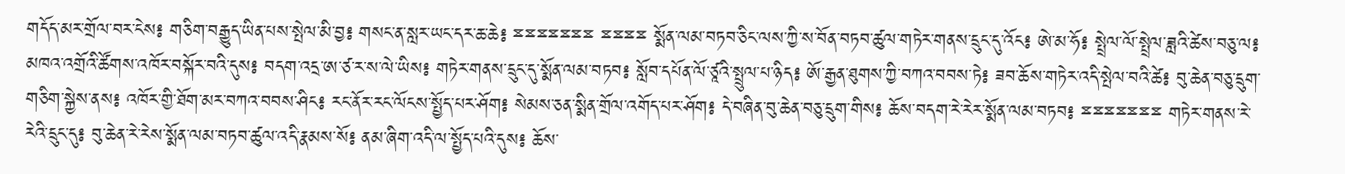གདོད་མར་གྲོལ་བར་ངེས༔ གཅིག་བརྒྱུད་ཡིན་པས་སྤེལ་མི་བྱ༔ གསང་ན་སླར་ཡང་དར་ཆ་ཆེ༔ ྈྈྈྈྈྈྈ ྈྈྈྈ སྨོན་ལམ་བཏབ་ཅིང་ལས་ཀྱི་ས་བོན་བཏབ་ཚུལ་གཏེར་གནས་དྲུང་དུ་འོང༔ ཨེ་མ་ཧོ༔ སྤྲེལ་ལོ་སྤྲེལ་ཟླའི་ཚེས་བཅུ་ལ༔ མཁའ་འགྲོའི་ཚོགས་འཁོར་བསྐོར་བའི་དུས༔ བདག་འདྲ་ཨ་ཙ་ར་ས་ལེ་ཡིས༔ གཏེར་གནས་དྲུང་དུ་སྨོན་ལམ་བཏབ༔ སློབ་དཔོན་ལོ་ཙཱའི་སྤྲུལ་པ་ཉིད༔ ཨོ་རྒྱན་ཐུགས་ཀྱི་བཀའ་བབས་ཏེ༔ ཟབ་ཆོས་གཏེར་འདི་སྤེལ་བའི་ཚེ༔ བུ་ཆེན་བཅུ་དྲུག་གཅིག་སྐྱེས་ནས༔ འཁོར་གྱི་ཐོག་མར་བཀའ་བབས་ཤིང༔ རང་ནོར་རང་ལོངས་སྤྱོད་པར་ཤོག༔ སེམས་ཅན་སྨིན་གྲོལ་འགོད་པར་ཤོག༔ དེ་བཞིན་བུ་ཆེན་བཅུ་དྲུག་གིས༔ ཆོས་བདག་རེ་རེར་སྨོན་ལམ་བཏབ༔ ྈྈྈྈྈྈྈ གཏེར་གནས་རེ་རེའི་དྲུང་དུ༔ བུ་ཆེན་རེ་རེས་སྨོན་ལམ་བཏབ་ཚུལ་འདི་རྣམས་སོ༔ ནམ་ཞིག་འདི་ལ་སྤྱོད་པའི་དུས༔ ཆོས་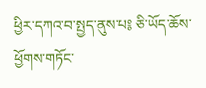ཕྱིར་དཀའ་བ་སྤྱད་ནུས་པ༔ ཅི་ཡོད་ཆོས་ཕྱོགས་གཏོང་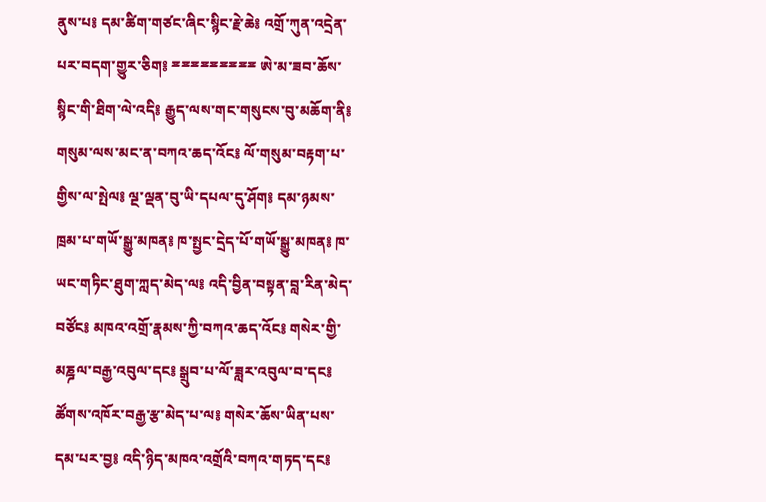ནུས་པ༔ དམ་ཚིག་གཙང་ཞིང་སྙིང་རྗེ་ཆེ༔ འགྲོ་ཀུན་འདྲེན་པར་བདག་གྱུར་ཅིག༔ ྈྈྈྈྈྈྈྈྈ ཨེ་མ་ཟབ་ཆོས་སྙིང་གི་ཐིག་ལེ་འདི༔ རྒྱུད་ལས་གང་གསུངས་བུ་མཆོག་ནི༔ གསུམ་ལས་མང་ན་བཀའ་ཆད་འོང༔ ལོ་གསུམ་བརྟག་པ་གྱིས་ལ་སྤེལ༔ ལྔ་ལྡན་བུ་ཡི་དཔལ་དུ་ཤོག༔ དམ་ཉམས་ཁྲམ་པ་གཡོ་སྒྱུ་མཁན༔ ཁ་སྤྱང་དྲེད་པོ་གཡོ་སྒྱུ་མཁན༔ ཁ་ཡང་གཏིང་ཐུག་ཀླད་མེད་ལ༔ འདི་བྱིན་བསྟན་བླ་རིན་མེད་བཙོང༔ མཁའ་འགྲོ་རྣམས་ཀྱི་བཀའ་ཆད་འོང༔ གསེར་གྱི་མཎྜལ་བརྒྱ་འབུལ་དང༔ སྒྲུབ་པ་ལོ་ཟླར་འབུལ་བ་དང༔ ཚོགས་འཁོར་བརྒྱ་རྩ་མེད་པ་ལ༔ གསེར་ཆོས་ཡིན་པས་དམ་པར་བྱ༔ འདི་ཉིད་མཁའ་འགྲོའི་བཀའ་གཏད་དང༔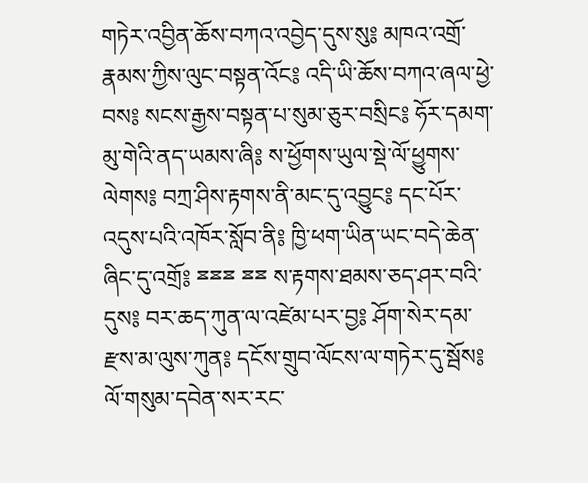གཏེར་འབྱིན་ཆོས་བཀའ་འབྱེད་དུས་སུ༔ མཁའ་འགྲོ་རྣམས་ཀྱིས་ལུང་བསྟན་འོང༔ འདི་ཡི་ཆོས་བཀའ་ཞལ་ཕྱེ་བས༔ སངས་རྒྱས་བསྟན་པ་སུམ་ཅུར་བསྲིང༔ ཧོར་དམག་མུ་གེའི་ནད་ཡམས་ཞི༔ ས་ཕྱོགས་ཡུལ་སྡེ་ལོ་ཕྱུགས་ལེགས༔ བཀྲ་ཤིས་རྟགས་ནི་མང་དུ་འབྱུང༔ དང་པོར་འདུས་པའི་འཁོར་སློབ་ནི༔ ཁྱི་ཕག་ཡིན་ཡང་བདེ་ཆེན་ཞིང་དུ་འགྲོ༔ ྈྈྈ ྈྈ ས་རྟགས་ཐམས་ཅད་ཤར་བའི་དུས༔ བར་ཆད་ཀུན་ལ་འཛེམ་པར་བྱ༔ ཤོག་སེར་དམ་རྫས་མ་ལུས་ཀུན༔ དངོས་གྲུབ་ལོངས་ལ་གཏེར་དུ་སྦོས༔ ལོ་གསུམ་དབེན་སར་རང་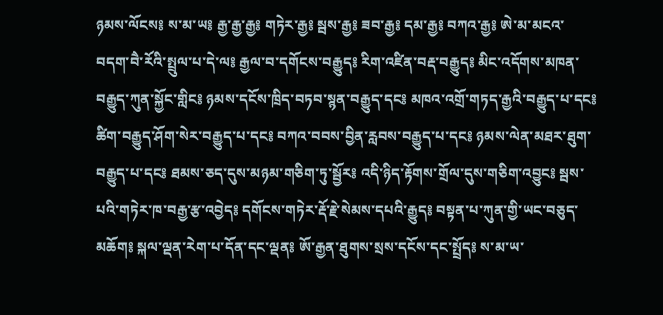ཉམས་ལོངས༔ ས་མ་ཡ༔ རྒྱ་རྒྱ་རྒྱ༔ གཏེར་རྒྱ༔ སྦས་རྒྱ༔ ཟབ་རྒྱ༔ དམ་རྒྱ༔ བཀའ་རྒྱ༔ ཨེ་མ་མངའ་བདག་བཻ་རོའི་སྤྲུལ་པ་དེ་ལ༔ རྒྱལ་བ་དགོངས་བརྒྱུད༔ རིག་འཛིན་བརྡ་བརྒྱུད༔ མིང་འདོགས་མཁན་བརྒྱུད་ཀུན་སྐྱོང་གླིང༔ ཉམས་དངོས་ཁྲིད་བཏབ་སྙན་བརྒྱུད་དང༔ མཁའ་འགྲོ་གཏད་རྒྱའི་བརྒྱུད་པ་དང༔ ཚིག་བརྒྱུད་ཤོག་སེར་བརྒྱུད་པ་དང༔ བཀའ་བབས་བྱིན་རླབས་བརྒྱུད་པ་དང༔ ཉམས་ལེན་མཐར་ཐུག་བརྒྱུད་པ་དང༔ ཐམས་ཅད་དུས་མཉམ་གཅིག་ཏུ་སྦྱོར༔ འདི་ཉིད་རྟོགས་གྲོལ་དུས་གཅིག་འབྱུང༔ སྦས་པའི་གཏེར་ཁ་བརྒྱ་རྩ་འབྱེད༔ དགོངས་གཏེར་རྡོ་རྗེ་སེམས་དཔའི་རྒྱུད༔ བསྟན་པ་ཀུན་གྱི་ཡང་བཅུད་མཆོག༔ སྐལ་ལྡན་རེག་པ་དོན་དང་ལྡན༔ ཨོ་རྒྱན་ཐུགས་སྲས་དངོས་དང་སྤྲོད༔ ས་མ་ཡ་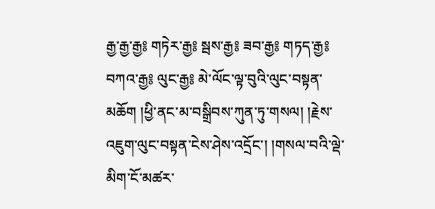རྒྱ་རྒྱ་རྒྱ༔ གཏེར་རྒྱ༔ སྦས་རྒྱ༔ ཟབ་རྒྱ༔ གཏད་རྒྱ༔ བཀའ་རྒྱ༔ ལུང་རྒྱ༔ མེ་ལོང་ལྟ་བུའི་ལུང་བསྟན་མཆོག །ཕྱི་ནང་མ་བསྒྲིབས་ཀུན་ཏུ་གསལ། །རྗེས་འཇུག་ལུང་བསྟན་ངེས་ཤེས་འདྲོང་། །གསལ་བའི་ལྡེ་མིག་ངོ་མཚར་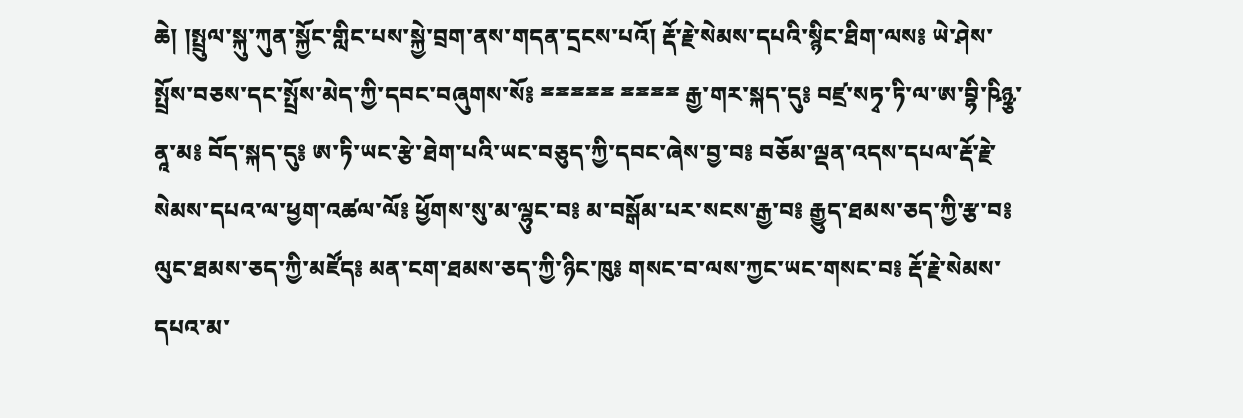ཆེ། །སྤྲུལ་སྐུ་ཀུན་སྐྱོང་གླིང་པས་སྐྱེ་བྲག་ནས་གདན་དྲངས་པའོ། རྡོ་རྗེ་སེམས་དཔའི་སྙིང་ཐིག་ལས༔ ཡེ་ཤེས་སྤྲོས་བཅས་དང་སྤྲོས་མེད་ཀྱི་དབང་བཞུགས་སོ༔ ྈྈྈྈྈ ྈྈྈྈ རྒྱ་གར་སྐད་དུ༔ བཛྲ་སཏྭ་ཏི་ལ་ཨ་བྷི་ཥིཉྩ་ནཱ་མ༔ བོད་སྐད་དུ༔ ཨ་ཏི་ཡང་རྩེ་ཐེག་པའི་ཡང་བཅུད་ཀྱི་དབང་ཞེས་བྱ་བ༔ བཅོམ་ལྡན་འདས་དཔལ་རྡོ་རྗེ་སེམས་དཔའ་ལ་ཕྱག་འཚལ་ལོ༔ ཕྱོགས་སུ་མ་ལྷུང་བ༔ མ་བསྒོམ་པར་སངས་རྒྱ་བ༔ རྒྱུད་ཐམས་ཅད་ཀྱི་རྩ་བ༔ ལུང་ཐམས་ཅད་ཀྱི་མཛོད༔ མན་ངག་ཐམས་ཅད་ཀྱི་ཉིང་ཁུ༔ གསང་བ་ལས་ཀྱང་ཡང་གསང་བ༔ རྡོ་རྗེ་སེམས་དཔའ་མ་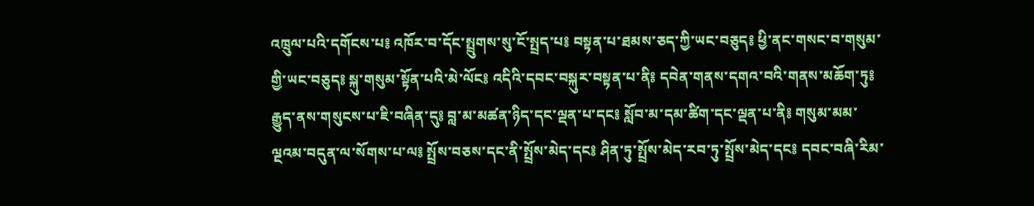འཁྲུལ་པའི་དགོངས་པ༔ འཁོར་བ་དོང་སྤྲུགས་སུ་ངོ་སྤྲད་པ༔ བསྟན་པ་ཐམས་ཅད་ཀྱི་ཡང་བཅུད༔ ཕྱི་ནང་གསང་བ་གསུམ་གྱི་ཡང་བཅུད༔ སྐུ་གསུམ་སྟོན་པའི་མེ་ལོང༔ འདིའི་དབང་བསྐུར་བསྟན་པ་ནི༔ དབེན་གནས་དགའ་བའི་གནས་མཆོག་ཏུ༔ རྒྱུད་ནས་གསུངས་པ་ཇི་བཞིན་དུ༔ བླ་མ་མཚན་ཉིད་དང་ལྡན་པ་དང༔ སློབ་མ་དམ་ཚིག་དང་ལྡན་པ་ནི༔ གསུམ་མམ་ལྔའམ་བདུན་ལ་སོགས་པ་ལ༔ སྤྲོས་བཅས་དང་ནི་སྤྲོས་མེད་དང༔ ཤིན་ཏུ་སྤྲོས་མེད་རབ་ཏུ་སྤྲོས་མེད་དང༔ དབང་བཞི་རིམ་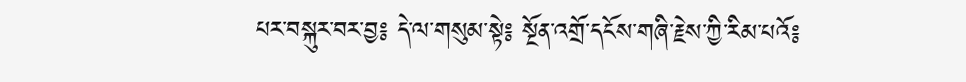པར་བསྐུར་བར་བྱ༔ དེ་ལ་གསུམ་སྟེ༔ སྔོན་འགྲོ་དངོས་གཞི་རྗེས་ཀྱི་རིམ་པའོ༔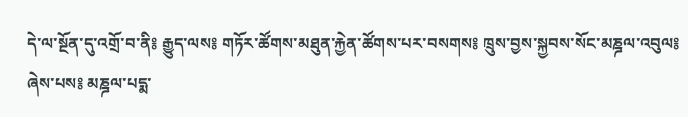དེ་ལ་སྔོན་དུ་འགྲོ་བ་ནི༔ རྒྱུད་ལས༔ གཏོར་ཚོགས་མཐུན་རྐྱེན་ཚོགས་པར་བསགས༔ ཁྲུས་བྱས་སྐྱབས་སོང་མཎྜལ་འབུལ༔ ཞེས་པས༔ མཎྜལ་པདྨ་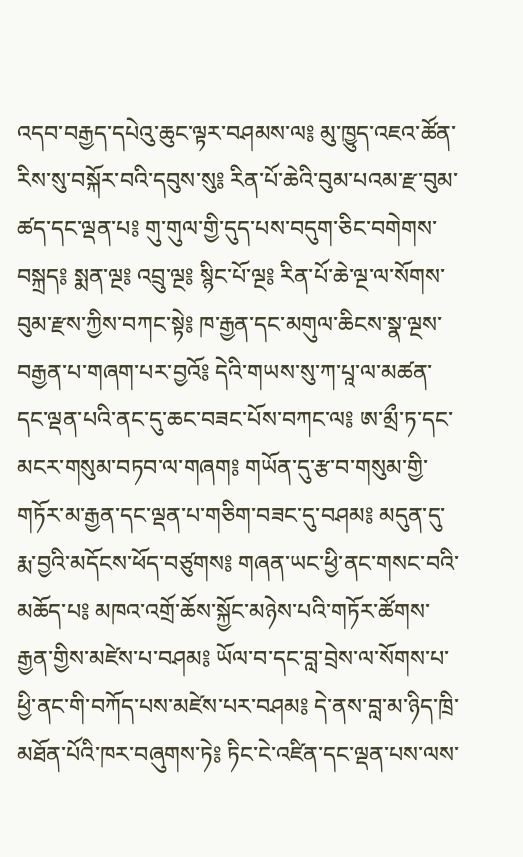འདབ་བརྒྱད་དཔེའུ་ཆུང་ལྟར་བཤམས་ལ༔ མུ་ཁྱུད་འཇའ་ཚོན་རིས་སུ་བསྐོར་བའི་དབུས་སུ༔ རིན་པོ་ཆེའི་བུམ་པའམ་རྫ་བུམ་ཚད་དང་ལྡན་པ༔ གུ་གུལ་གྱི་དུད་པས་བདུག་ཅིང་བགེགས་བསྐྲད༔ སྨན་ལྔ༔ འབྲུ་ལྔ༔ སྙིང་པོ་ལྔ༔ རིན་པོ་ཆེ་ལྔ་ལ་སོགས་བུམ་རྫས་ཀྱིས་བཀང་སྟེ༔ ཁ་རྒྱན་དང་མགུལ་ཆིངས་སྣ་ལྔས་བརྒྱན་པ་གཞག་པར་བྱའོ༔ དེའི་གཡས་སུ་ཀ་པཱ་ལ་མཚན་དང་ལྡན་པའི་ནང་དུ་ཆང་བཟང་པོས་བཀང་ལ༔ ཨ་མྲྀ་ཏ་དང་མངར་གསུམ་བཏབ་ལ་གཞག༔ གཡོན་དུ་རྩ་བ་གསུམ་གྱི་གཏོར་མ་རྒྱན་དང་ལྡན་པ་གཅིག་བཟང་དུ་བཤམ༔ མདུན་དུ་རྨ་བྱའི་མདོངས་ཕོད་བཙུགས༔ གཞན་ཡང་ཕྱི་ནང་གསང་བའི་མཆོད་པ༔ མཁའ་འགྲོ་ཆོས་སྐྱོང་མཉེས་པའི་གཏོར་ཚོགས་རྒྱན་གྱིས་མཛེས་པ་བཤམ༔ ཡོལ་བ་དང་བླ་བྲེས་ལ་སོགས་པ་ཕྱི་ནང་གི་བཀོད་པས་མཛེས་པར་བཤམ༔ དེ་ནས་བླ་མ་ཉིད་ཁྲི་མཐོན་པོའི་ཁར་བཞུགས་ཏེ༔ ཏིང་ངེ་འཛིན་དང་ལྡན་པས་ལས་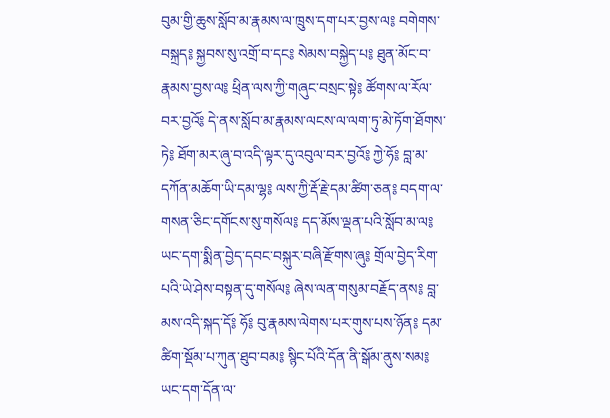བུམ་གྱི་ཆུས་སློབ་མ་རྣམས་ལ་ཁྲུས་དག་པར་བྱས་ལ༔ བགེགས་བསྐྲད༔ སྐྱབས་སུ་འགྲོ་བ་དང༔ སེམས་བསྐྱེད་པ༔ ཐུན་མོང་བ་རྣམས་བྱས་ལ༔ ཕྲིན་ལས་ཀྱི་གཞུང་བསྲང་སྟེ༔ ཚོགས་ལ་རོལ་བར་བྱའོ༔ དེ་ནས་སློབ་མ་རྣམས་ལངས་ལ་ལག་ཏུ་མེ་ཏོག་ཐོགས་ཏེ༔ ཐོག་མར་ཞུ་བ་འདི་ལྟར་དུ་འབུལ་བར་བྱའོ༔ ཀྱེ་ཧོ༔ བླ་མ་དཀོན་མཆོག་ཡི་དམ་ལྷ༔ ལས་ཀྱི་རྡོ་རྗེ་དམ་ཚིག་ཅན༔ བདག་ལ་གསན་ཅིང་དགོངས་སུ་གསོལ༔ དད་མོས་ལྡན་པའི་སློབ་མ་ལ༔ ཡང་དག་སྨིན་བྱེད་དབང་བསྐུར་བཞི་རྫོགས་ཞུ༔ གྲོལ་བྱེད་རིག་པའི་ཡེ་ཤེས་བསྟན་དུ་གསོལ༔ ཞེས་ལན་གསུམ་བརྗོད་ནས༔ བླ་མས་འདི་སྐད་དོ༔ ཧོ༔ བུ་རྣམས་ལེགས་པར་གུས་པས་ཉོན༔ དམ་ཚིག་སྡོམ་པ་ཀུན་ཐུབ་བམ༔ སྙིང་པོའི་དོན་ནི་སྒོམ་ནུས་སམ༔ ཡང་དག་དོན་ལ་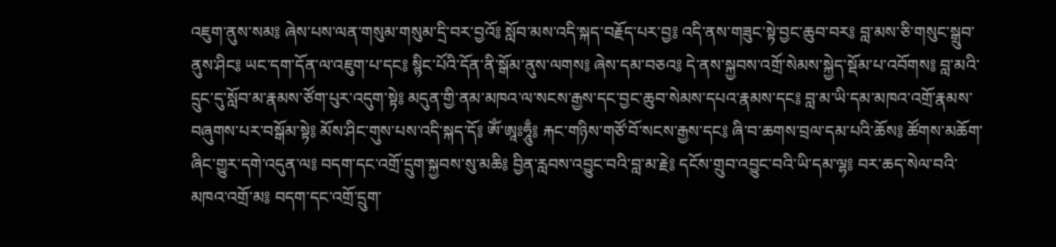འཇུག་ནུས་སམ༔ ཞེས་པས་ལན་གསུམ་གསུམ་དྲི་བར་བྱའོ༔ སློབ་མས་འདི་སྐད་བརྗོད་པར་བྱ༔ འདི་ནས་གཟུང་སྟེ་བྱང་ཆུབ་བར༔ བླ་མས་ཅི་གསུང་སྒྲུབ་ནུས་ཤིང༔ ཡང་དག་དོན་ལ་འཇུག་པ་དང༔ སྙིང་པོའི་དོན་ནི་སྒོམ་ནུས་ལགས༔ ཞེས་དམ་བཅའ༔ དེ་ནས་སྐྱབས་འགྲོ་སེམས་སྐྱེད་སྡོམ་པ་འབོགས༔ བླ་མའི་དྲུང་དུ་སློབ་མ་རྣམས་ཙོག་པུར་འདུག་སྟེ༔ མདུན་གྱི་ནམ་མཁའ་ལ་སངས་རྒྱས་དང་བྱང་ཆུབ་སེམས་དཔའ་རྣམས་དང༔ བླ་མ་ཡི་དམ་མཁའ་འགྲོ་རྣམས་བཞུགས་པར་བསྒོམ་སྟེ༔ མོས་ཤིང་གུས་པས་འདི་སྐད་དོ༔ ཨོཾ་ཨཱཿཧཱུྃ༔ རྐང་གཉིས་གཙོ་བོ་སངས་རྒྱས་དང༔ ཞི་བ་ཆགས་བྲལ་དམ་པའི་ཆོས༔ ཚོགས་མཆོག་ཞིང་གྱུར་དགེ་འདུན་ལ༔ བདག་དང་འགྲོ་དྲུག་སྐྱབས་སུ་མཆི༔ བྱིན་རླབས་འབྱུང་བའི་བླ་མ་རྗེ༔ དངོས་གྲུབ་འབྱུང་བའི་ཡི་དམ་ལྷ༔ བར་ཆད་སེལ་བའི་མཁའ་འགྲོ་མ༔ བདག་དང་འགྲོ་དྲུག་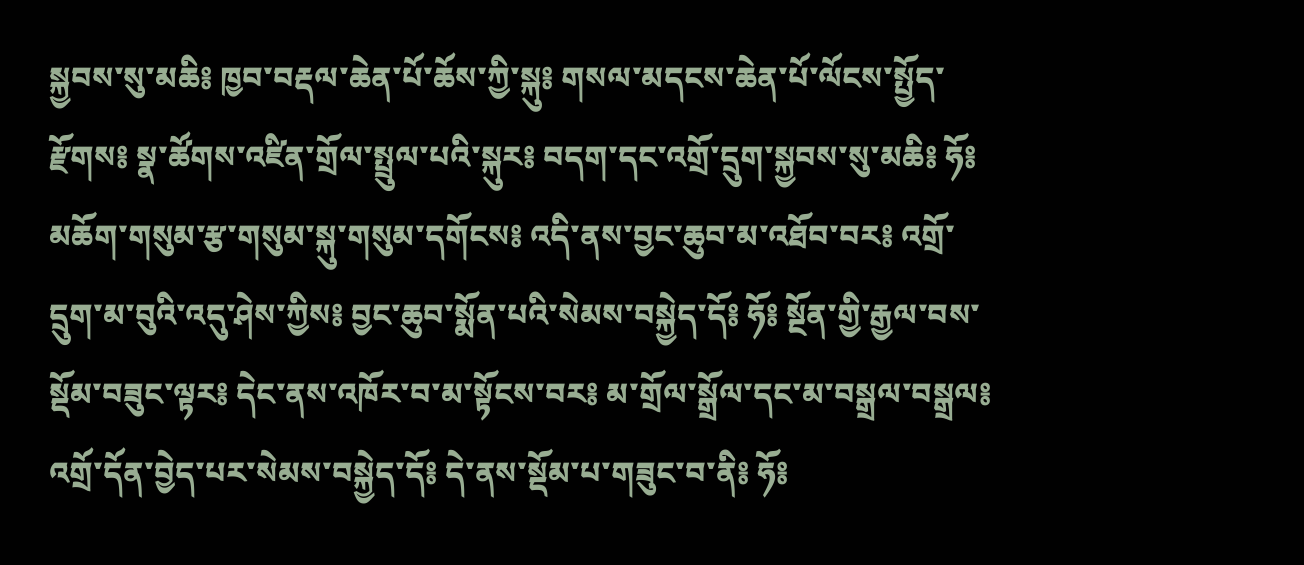སྐྱབས་སུ་མཆི༔ ཁྱབ་བརྡལ་ཆེན་པོ་ཆོས་ཀྱི་སྐུ༔ གསལ་མདངས་ཆེན་པོ་ལོངས་སྤྱོད་རྫོགས༔ སྣ་ཚོགས་འཛིན་གྲོལ་སྤྲུལ་པའི་སྐུར༔ བདག་དང་འགྲོ་དྲུག་སྐྱབས་སུ་མཆི༔ ཧོ༔ མཆོག་གསུམ་རྩ་གསུམ་སྐུ་གསུམ་དགོངས༔ འདི་ནས་བྱང་ཆུབ་མ་འཐོབ་བར༔ འགྲོ་དྲུག་མ་བུའི་འདུ་ཤེས་ཀྱིས༔ བྱང་ཆུབ་སྨོན་པའི་སེམས་བསྐྱེད་དོ༔ ཧོ༔ སྔོན་གྱི་རྒྱལ་བས་སྡོམ་བཟུང་ལྟར༔ དེང་ནས་འཁོར་བ་མ་སྟོངས་བར༔ མ་གྲོལ་སྒྲོལ་དང་མ་བསྒྲལ་བསྒྲལ༔ འགྲོ་དོན་བྱེད་པར་སེམས་བསྐྱེད་དོ༔ དེ་ནས་སྡོམ་པ་གཟུང་བ་ནི༔ ཧོ༔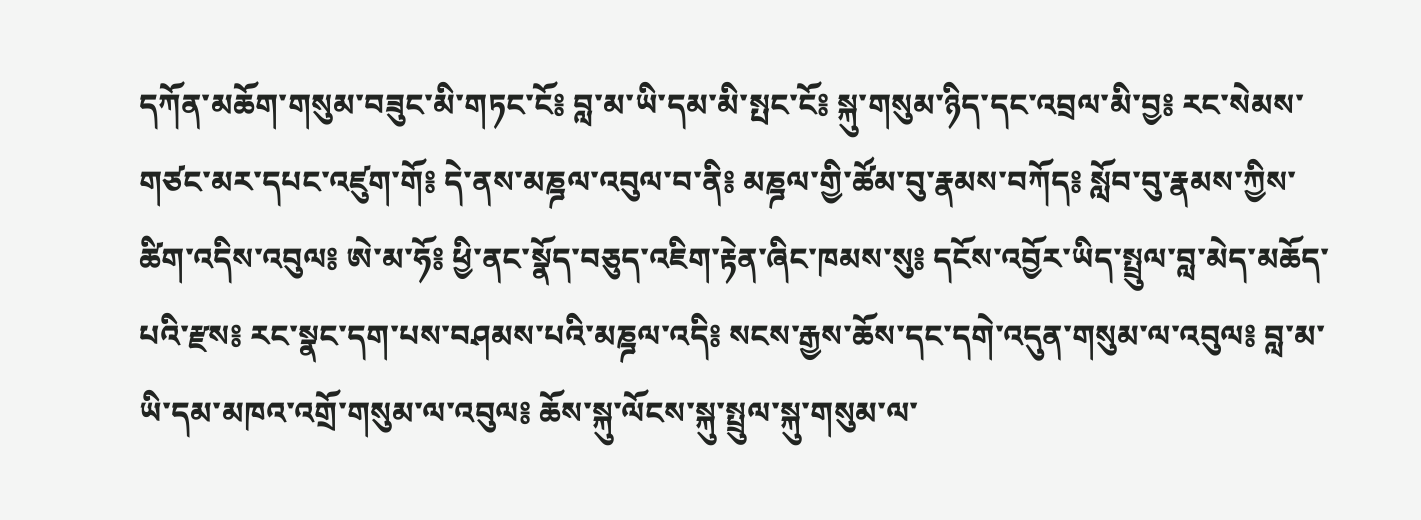དཀོན་མཆོག་གསུམ་བཟུང་མི་གཏང་ངོ༔ བླ་མ་ཡི་དམ་མི་སྤང་ངོ༔ སྐུ་གསུམ་ཉིད་དང་འབྲལ་མི་བྱ༔ རང་སེམས་གཙང་མར་དཔང་འཛུག་གོ༔ དེ་ནས་མཎྜལ་འབུལ་བ་ནི༔ མཎྜལ་གྱི་ཚོམ་བུ་རྣམས་བཀོད༔ སློབ་བུ་རྣམས་ཀྱིས་ཚིག་འདིས་འབུལ༔ ཨེ་མ་ཧོ༔ ཕྱི་ནང་སྣོད་བཅུད་འཇིག་རྟེན་ཞིང་ཁམས་སུ༔ དངོས་འབྱོར་ཡིད་སྤྲུལ་བླ་མེད་མཆོད་པའི་རྫས༔ རང་སྣང་དག་པས་བཤམས་པའི་མཎྜལ་འདི༔ སངས་རྒྱས་ཆོས་དང་དགེ་འདུན་གསུམ་ལ་འབུལ༔ བླ་མ་ཡི་དམ་མཁའ་འགྲོ་གསུམ་ལ་འབུལ༔ ཆོས་སྐུ་ལོངས་སྐུ་སྤྲུལ་སྐུ་གསུམ་ལ་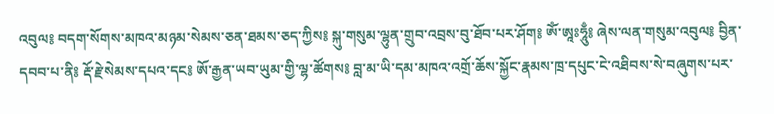འབུལ༔ བདག་སོགས་མཁའ་མཉམ་སེམས་ཅན་ཐམས་ཅད་ཀྱིས༔ སྐུ་གསུམ་ལྷུན་གྲུབ་འབྲས་བུ་ཐོབ་པར་ཤོག༔ ཨོཾ་ཨཱཿཧཱུྃ༔ ཞེས་ལན་གསུམ་འབུལ༔ བྱིན་དབབ་པ་ནི༔ རྡོ་རྗེ་སེམས་དཔའ་དང༔ ཨོ་རྒྱན་ཡབ་ཡུམ་གྱི་ལྷ་ཚོགས༔ བླ་མ་ཡི་དམ་མཁའ་འགྲོ་ཆོས་སྐྱོང་རྣམས་ཁྲ་དཔུང་ངེ་འཐིབས་སེ་བཞུགས་པར་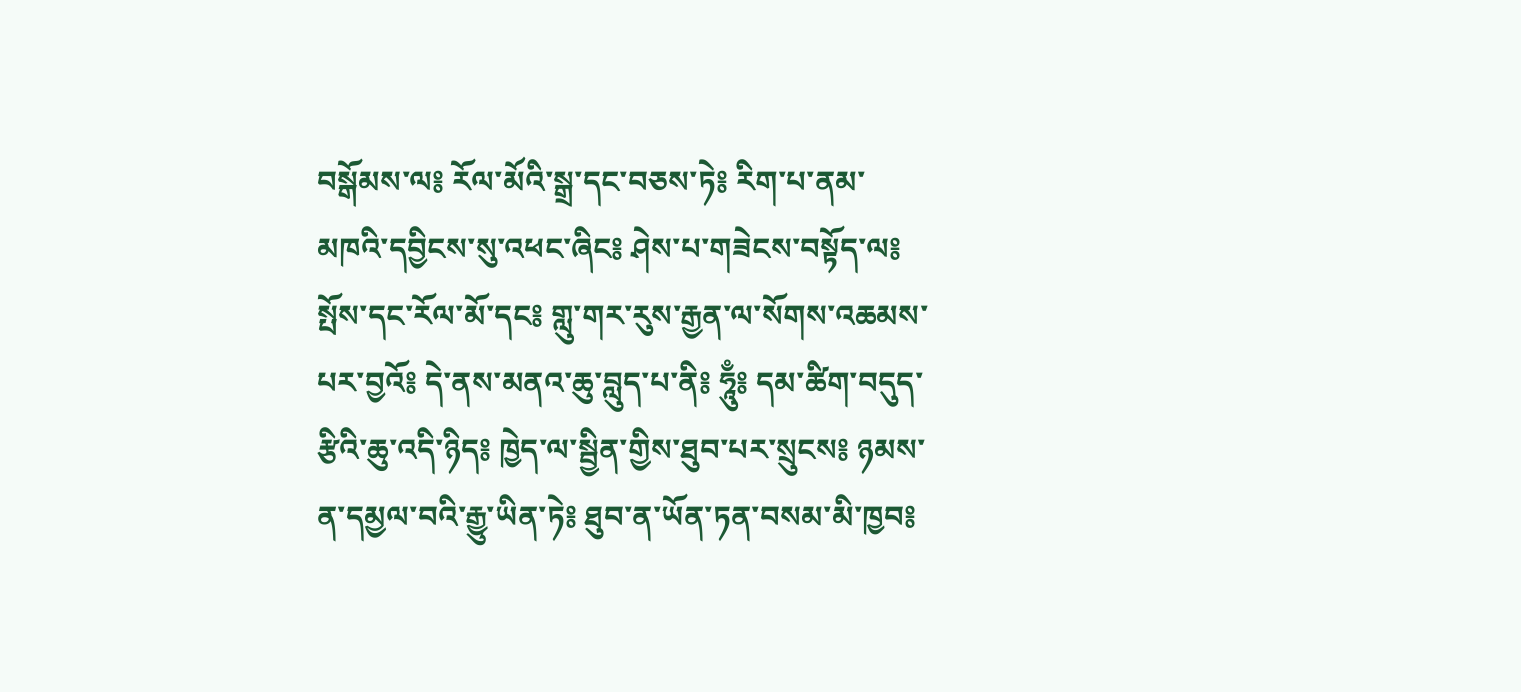བསྒོམས་ལ༔ རོལ་མོའི་སྒྲ་དང་བཅས་ཏེ༔ རིག་པ་ནམ་མཁའི་དབྱིངས་སུ་འཕང་ཞིང༔ ཤེས་པ་གཟེངས་བསྟོད་ལ༔ སྤོས་དང་རོལ་མོ་དང༔ གླུ་གར་རུས་རྒྱན་ལ་སོགས་འཆམས་པར་བྱའོ༔ དེ་ནས་མནའ་ཆུ་བླུད་པ་ནི༔ ཧཱུྃ༔ དམ་ཚིག་བདུད་རྩིའི་ཆུ་འདི་ཉིད༔ ཁྱེད་ལ་སྦྱིན་གྱིས་ཐུབ་པར་སྲུངས༔ ཉམས་ན་དམྱལ་བའི་རྒྱུ་ཡིན་ཏེ༔ ཐུབ་ན་ཡོན་ཏན་བསམ་མི་ཁྱབ༔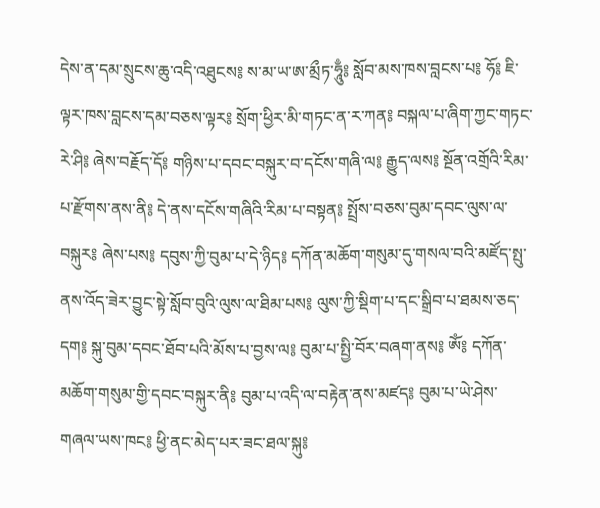དེས་ན་དམ་སྲུངས་ཆུ་འདི་འཐུངས༔ ས་མ་ཡ་ཨ་མྲྀཏ་ཧཱུྃ༔ སློབ་མས་ཁས་བླངས་པ༔ ཧོ༔ ཇི་ལྟར་ཁས་བླངས་དམ་བཅས་ལྟར༔ སྲོག་ཕྱིར་མི་གཏང་ན་ར་ཀན༔ བསྐལ་པ་ཞིག་ཀྱང་གཏང་རེ་ཤི༔ ཞེས་བརྗོད་དོ༔ གཉིས་པ་དབང་བསྐུར་བ་དངོས་གཞི་ལ༔ རྒྱུད་ལས༔ སྔོན་འགྲོའི་རིམ་པ་རྫོགས་ནས་ནི༔ དེ་ནས་དངོས་གཞིའི་རིམ་པ་བསྟན༔ སྤྲོས་བཅས་བུམ་དབང་ལུས་ལ་བསྐུར༔ ཞེས་པས༔ དབུས་ཀྱི་བུམ་པ་དེ་ཉིད༔ དཀོན་མཆོག་གསུམ་དུ་གསལ་བའི་མཛོད་སྤུ་ནས་འོད་ཟེར་བྱུང་སྟེ་སློབ་བུའི་ལུས་ལ་ཐིམ་པས༔ ལུས་ཀྱི་སྡིག་པ་དང་སྒྲིབ་པ་ཐམས་ཅད་དག༔ སྐུ་བུམ་དབང་ཐོབ་པའི་མོས་པ་བྱས་ལ༔ བུམ་པ་སྤྱི་བོར་བཞག་ནས༔ ཨོཾ༔ དཀོན་མཆོག་གསུམ་གྱི་དབང་བསྐུར་ནི༔ བུམ་པ་འདི་ལ་བརྟེན་ནས་མཛད༔ བུམ་པ་ཡེ་ཤེས་གཞལ་ཡས་ཁང༔ ཕྱི་ནང་མེད་པར་ཟང་ཐལ་སྐུ༔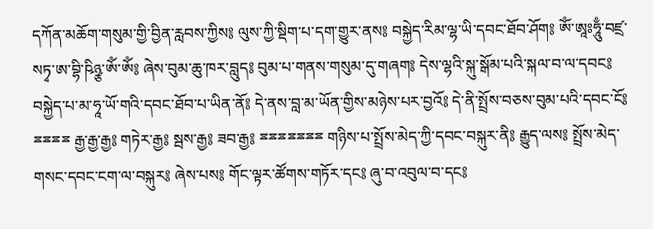དཀོན་མཆོག་གསུམ་གྱི་བྱིན་རླབས་ཀྱིས༔ ལུས་ཀྱི་སྡིག་པ་དག་གྱུར་ནས༔ བསྐྱེད་རིམ་ལྷ་ཡི་དབང་ཐོབ་ཤོག༔ ཨོཾ་ཨཱཿཧཱུྃ་བཛྲ་སཏྭ་ཨ་བྷི་ཥིཉྩ་ཨོཾ་ཨོཾ༔ ཞེས་བུམ་ཆུ་ཁར་བླུད༔ བུམ་པ་གནས་གསུམ་དུ་གཞག༔ དེས་ལྷའི་སྐུ་སྒོམ་པའི་སྐལ་བ་ལ་དབང༔ བསྐྱེད་པ་མ་ཧཱ་ཡོ་གའི་དབང་ཐོབ་པ་ཡིན་ནོ༔ དེ་ནས་བླ་མ་ཡོན་གྱིས་མཉེས་པར་བྱའོ༔ དེ་ནི་སྤྲོས་བཅས་བུམ་པའི་དབང་ངོ༔ ྈྈྈྈ རྒྱ་རྒྱ་རྒྱ༔ གཏེར་རྒྱ༔ སྦས་རྒྱ༔ ཟབ་རྒྱ༔ ྈྈྈྈྈྈྈ གཉིས་པ་སྤྲོས་མེད་ཀྱི་དབང་བསྐུར་ནི༔ རྒྱུད་ལས༔ སྤྲོས་མེད་གསང་དབང་ངག་ལ་བསྐུར༔ ཞེས་པས༔ གོང་ལྟར་ཚོགས་གཏོར་དང༔ ཞུ་བ་འབུལ་བ་དང༔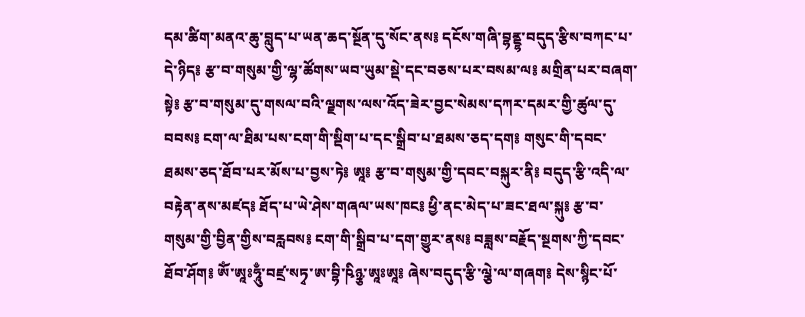དམ་ཚིག་མནའ་ཆུ་བླུད་པ་ཡན་ཆད་སྔོན་དུ་སོང་ནས༔ དངོས་གཞི་བྷནྡྷ་བདུད་རྩིས་བཀང་པ་དེ་ཉིད༔ རྩ་བ་གསུམ་གྱི་ལྷ་ཚོགས་ཡབ་ཡུམ་སྡེ་དང་བཅས་པར་བསམ་ལ༔ མགྲིན་པར་བཞག་སྟེ༔ རྩ་བ་གསུམ་དུ་གསལ་བའི་ལྗགས་ལས་འོད་ཟེར་བྱང་སེམས་དཀར་དམར་གྱི་ཚུལ་དུ་བབས༔ ངག་ལ་ཐིམ་པས་ངག་གི་སྡིག་པ་དང་སྒྲིབ་པ་ཐམས་ཅད་དག༔ གསུང་གི་དབང་ཐམས་ཅད་ཐོབ་པར་མོས་པ་བྱས་ཏེ༔ ཨཱ༔ རྩ་བ་གསུམ་གྱི་དབང་བསྐུར་ནི༔ བདུད་རྩི་འདི་ལ་བརྟེན་ནས་མཛད༔ ཐོད་པ་ཡེ་ཤེས་གཞལ་ཡས་ཁང༔ ཕྱི་ནང་མེད་པ་ཟང་ཐལ་སྐུ༔ རྩ་བ་གསུམ་གྱི་བྱིན་གྱིས་བརླབས༔ ངག་གི་སྒྲིབ་པ་དག་གྱུར་ནས༔ བཟླས་བརྗོད་སྔགས་ཀྱི་དབང་ཐོབ་ཤོག༔ ཨོཾ་ཨཱཿཧཱུྃ་བཛྲ་སཏྭ་ཨ་བྷི་ཥིཉྩ་ཨཱཿཨཱ༔ ཞེས་བདུད་རྩི་ལྕེ་ལ་གཞག༔ དེས་སྙིང་པོ་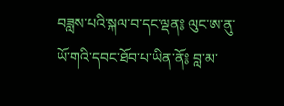བཟླས་པའི་སྐལ་བ་དང་ལྡན༔ ལུང་ཨ་ནུ་ཡོ་གའི་དབང་ཐོབ་པ་ཡིན་ནོ༔ བླ་མ་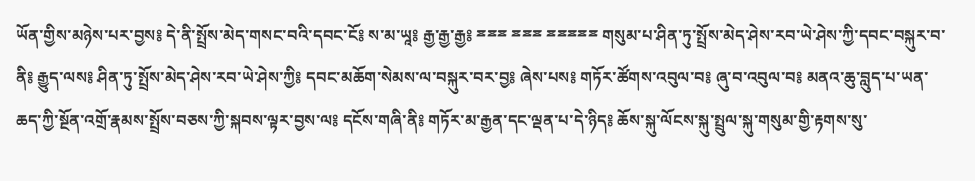ཡོན་གྱིས་མཉེས་པར་བྱས༔ དེ་ནི་སྤྲོས་མེད་གསང་བའི་དབང་ངོ༔ ས་མ་ཡཱ༔ རྒྱ་རྒྱ་རྒྱ༔ ྈྈྈ ྈྈྈ ྈྈྈྈྈ གསུམ་པ་ཤིན་ཏུ་སྤྲོས་མེད་ཤེས་རབ་ཡེ་ཤེས་ཀྱི་དབང་བསྐུར་བ་ནི༔ རྒྱུད་ལས༔ ཤིན་ཏུ་སྤྲོས་མེད་ཤེས་རབ་ཡེ་ཤེས་ཀྱི༔ དབང་མཆོག་སེམས་ལ་བསྐུར་བར་བྱ༔ ཞེས་པས༔ གཏོར་ཚོགས་འབུལ་བ༔ ཞུ་བ་འབུལ་བ༔ མནའ་ཆུ་བླུད་པ་ཡན་ཆད་ཀྱི་སྔོན་འགྲོ་རྣམས་སྤྲོས་བཅས་ཀྱི་སྐབས་ལྟར་བྱས་ལ༔ དངོས་གཞི་ནི༔ གཏོར་མ་རྒྱན་དང་ལྡན་པ་དེ་ཉིད༔ ཆོས་སྐུ་ལོངས་སྐུ་སྤྲུལ་སྐུ་གསུམ་གྱི་རྟགས་སུ་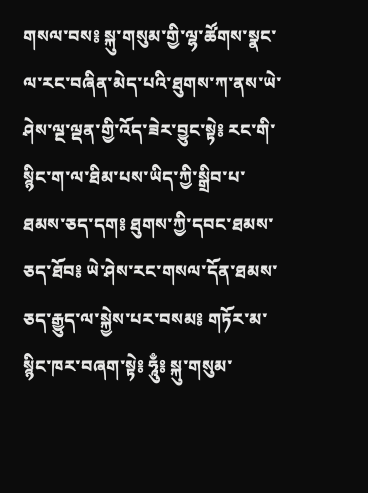གསལ་བས༔ སྐུ་གསུམ་གྱི་ལྷ་ཚོགས་སྣང་ལ་རང་བཞིན་མེད་པའི་ཐུགས་ཀ་ནས་ཡེ་ཤེས་ལྔ་ལྡན་གྱི་འོད་ཟེར་བྱུང་སྟེ༔ རང་གི་སྙིང་ག་ལ་ཐིམ་པས་ཡིད་ཀྱི་སྒྲིབ་པ་ཐམས་ཅད་དག༔ ཐུགས་ཀྱི་དབང་ཐམས་ཅད་ཐོབ༔ ཡེ་ཤེས་རང་གསལ་དོན་ཐམས་ཅད་རྒྱུད་ལ་སྐྱེས་པར་བསམ༔ གཏོར་མ་སྙིང་ཁར་བཞག་སྟེ༔ ཧཱུྃ༔ སྐུ་གསུམ་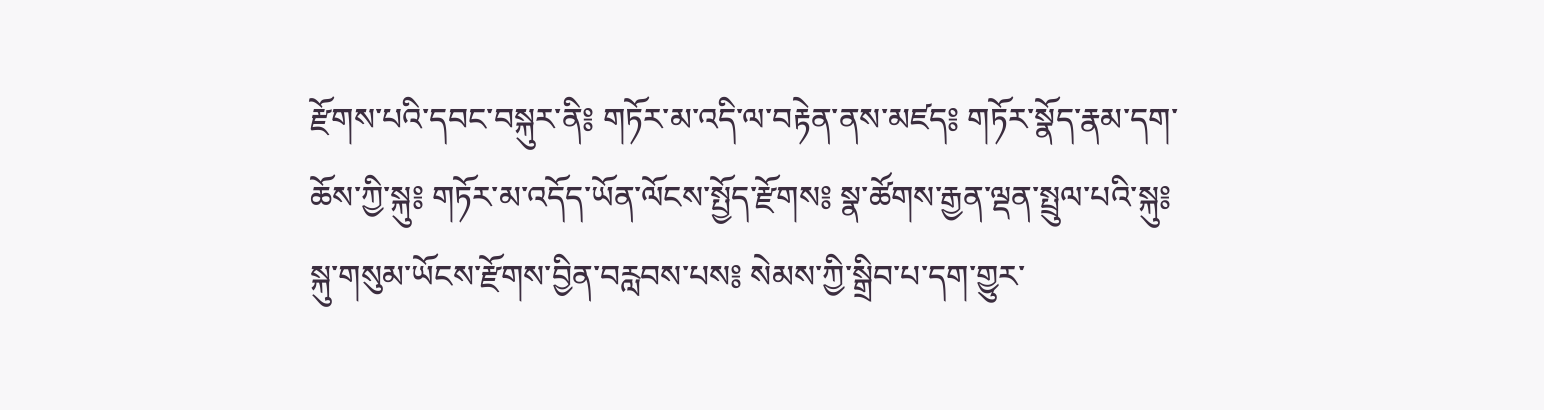རྫོགས་པའི་དབང་བསྐུར་ནི༔ གཏོར་མ་འདི་ལ་བརྟེན་ནས་མཛད༔ གཏོར་སྣོད་རྣམ་དག་ཆོས་ཀྱི་སྐུ༔ གཏོར་མ་འདོད་ཡོན་ལོངས་སྤྱོད་རྫོགས༔ སྣ་ཚོགས་རྒྱན་ལྡན་སྤྲུལ་པའི་སྐུ༔ སྐུ་གསུམ་ཡོངས་རྫོགས་བྱིན་བརླབས་པས༔ སེམས་ཀྱི་སྒྲིབ་པ་དག་གྱུར་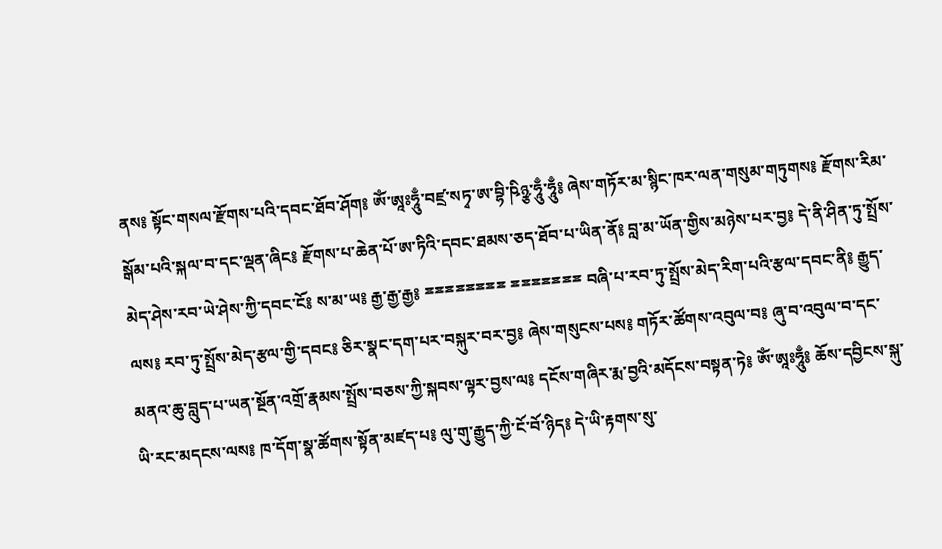ནས༔ སྟོང་གསལ་རྫོགས་པའི་དབང་ཐོབ་ཤོག༔ ཨོཾ་ཨཱཿཧཱུྃ་བཛྲ་སཏྭ་ཨ་བྷི་ཥིཉྩ་ཧཱུྃ་ཧཱུྃ༔ ཞེས་གཏོར་མ་སྙིང་ཁར་ལན་གསུམ་གཏུགས༔ རྫོགས་རིམ་སྒོམ་པའི་སྐལ་བ་དང་ལྡན་ཞིང༔ རྫོགས་པ་ཆེན་པོ་ཨ་ཏིའི་དབང་ཐམས་ཅད་ཐོབ་པ་ཡིན་ནོ༔ བླ་མ་ཡོན་གྱིས་མཉེས་པར་བྱ༔ དེ་ནི་ཤིན་ཏུ་སྤྲོས་མེད་ཤེས་རབ་ཡེ་ཤེས་ཀྱི་དབང་ངོ༔ ས་མ་ཡ༔ རྒྱ་རྒྱ་རྒྱ༔ ྈྈྈྈྈྈྈྈ ྈྈྈྈྈྈྈ བཞི་པ་རབ་ཏུ་སྤྲོས་མེད་རིག་པའི་རྩལ་དབང་ནི༔ རྒྱུད་ལས༔ རབ་ཏུ་སྤྲོས་མེད་རྩལ་གྱི་དབང༔ ཅིར་སྣང་དག་པར་བསྐུར་བར་བྱ༔ ཞེས་གསུངས་པས༔ གཏོར་ཚོགས་འབུལ་བ༔ ཞུ་བ་འབུལ་བ་དང་མནའ་ཆུ་བླུད་པ་ཡན་སྔོན་འགྲོ་རྣམས་སྤྲོས་བཅས་ཀྱི་སྐབས་ལྟར་བྱས་ལ༔ དངོས་གཞིར་རྨ་བྱའི་མདོངས་བསྟན་ཏེ༔ ཨོཾ་ཨཱཿཧཱུྃ༔ ཆོས་དབྱིངས་སྐུ་ཡི་རང་མདངས་ལས༔ ཁ་དོག་སྣ་ཚོགས་སྟོན་མཛད་པ༔ ལུ་གུ་རྒྱུད་ཀྱི་ངོ་བོ་ཉིད༔ དེ་ཡི་རྟགས་སུ་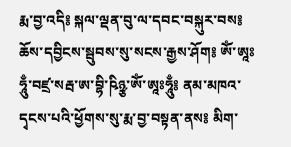རྨ་བྱ་འདི༔ སྐལ་ལྡན་བུ་ལ་དབང་བསྐུར་བས༔ ཆོས་དབྱིངས་སྦུབས་སུ་སངས་རྒྱས་ཤོག༔ ཨོཾ་ཨཱཿཧཱུྃ་བཛྲ་སརྦ་ཨ་བྷི་ཥིཉྩ་ཨོཾ་ཨཱཿཧཱུྃ༔ ནམ་མཁའ་དྭངས་པའི་ཕྱོགས་སུ་རྨ་བྱ་བསྟན་ནས༔ མིག་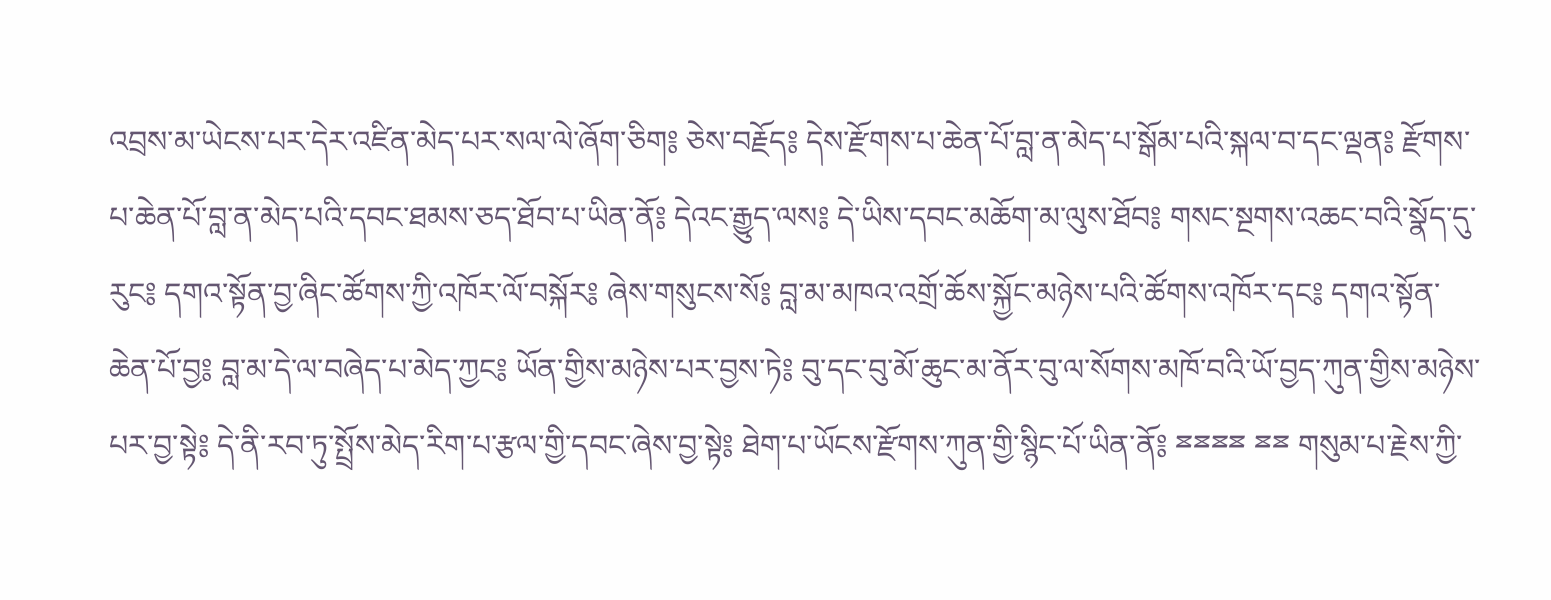འབྲས་མ་ཡེངས་པར་དེར་འཛིན་མེད་པར་སལ་ལེ་ཞོག་ཅིག༔ ཅེས་བརྗོད༔ དེས་རྫོགས་པ་ཆེན་པོ་བླ་ན་མེད་པ་སྒོམ་པའི་སྐལ་བ་དང་ལྡན༔ རྫོགས་པ་ཆེན་པོ་བླ་ན་མེད་པའི་དབང་ཐམས་ཅད་ཐོབ་པ་ཡིན་ནོ༔ དེའང་རྒྱུད་ལས༔ དེ་ཡིས་དབང་མཆོག་མ་ལུས་ཐོབ༔ གསང་སྔགས་འཆང་བའི་སྣོད་དུ་རུང༔ དགའ་སྟོན་བྱ་ཞིང་ཚོགས་ཀྱི་འཁོར་ལོ་བསྐོར༔ ཞེས་གསུངས་སོ༔ བླ་མ་མཁའ་འགྲོ་ཆོས་སྐྱོང་མཉེས་པའི་ཚོགས་འཁོར་དང༔ དགའ་སྟོན་ཆེན་པོ་བྱ༔ བླ་མ་དེ་ལ་བཞེད་པ་མེད་ཀྱང༔ ཡོན་གྱིས་མཉེས་པར་བྱས་ཏེ༔ བུ་དང་བུ་མོ་ཆུང་མ་ནོར་བུ་ལ་སོགས་མཁོ་བའི་ཡོ་བྱད་ཀུན་གྱིས་མཉེས་པར་བྱ་སྟེ༔ དེ་ནི་རབ་ཏུ་སྤྲོས་མེད་རིག་པ་རྩལ་གྱི་དབང་ཞེས་བྱ་སྟེ༔ ཐེག་པ་ཡོངས་རྫོགས་ཀུན་གྱི་སྙིང་པོ་ཡིན་ནོ༔ ྈྈྈྈ ྈྈ གསུམ་པ་རྗེས་ཀྱི་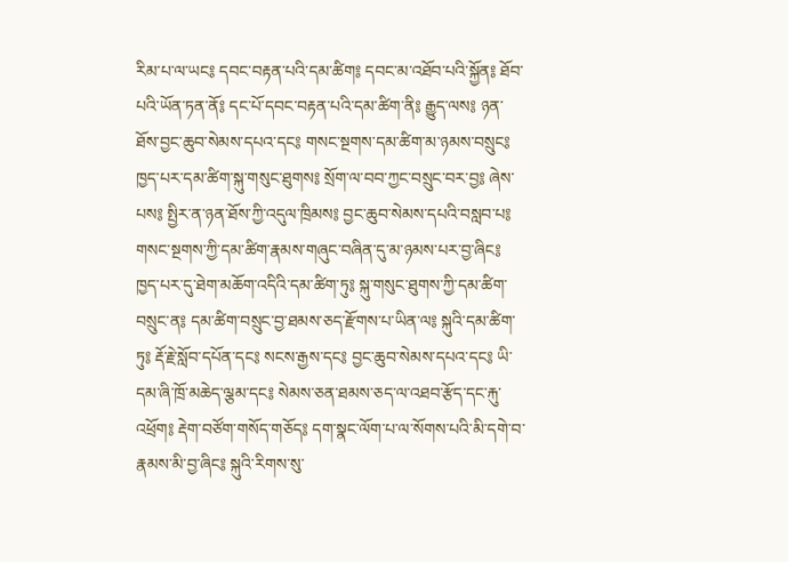རིམ་པ་ལ་ཡང༔ དབང་བརྟན་པའི་དམ་ཚིག༔ དབང་མ་འཐོབ་པའི་སྐྱོན༔ ཐོབ་པའི་ཡོན་ཏན་ནོ༔ དང་པོ་དབང་བརྟན་པའི་དམ་ཚིག་ནི༔ རྒྱུད་ལས༔ ཉན་ཐོས་བྱང་ཆུབ་སེམས་དཔའ་དང༔ གསང་སྔགས་དམ་ཚིག་མ་ཉམས་བསྲུང༔ ཁྱད་པར་དམ་ཚིག་སྐུ་གསུང་ཐུགས༔ སྲོག་ལ་བབ་ཀྱང་བསྲུང་བར་བྱ༔ ཞེས་པས༔ སྤྱིར་ན་ཉན་ཐོས་ཀྱི་འདུལ་ཁྲིམས༔ བྱང་ཆུབ་སེམས་དཔའི་བསླབ་པ༔ གསང་སྔགས་ཀྱི་དམ་ཚིག་རྣམས་གཞུང་བཞིན་དུ་མ་ཉམས་པར་བྱ་ཞིང༔ ཁྱད་པར་དུ་ཐེག་མཆོག་འདིའི་དམ་ཚིག་ཏུ༔ སྐུ་གསུང་ཐུགས་ཀྱི་དམ་ཚིག་བསྲུང་ན༔ དམ་ཚིག་བསྲུང་བྱ་ཐམས་ཅད་རྫོགས་པ་ཡིན་ལ༔ སྐུའི་དམ་ཚིག་ཏུ༔ རྡོ་རྗེ་སློབ་དཔོན་དང༔ སངས་རྒྱས་དང༔ བྱང་ཆུབ་སེམས་དཔའ་དང༔ ཡི་དམ་ཞི་ཁྲོ་མཆེད་ལྕམ་དང༔ སེམས་ཅན་ཐམས་ཅད་ལ་འཐབ་རྩོད་དང་རྐུ་འཕྲོག༔ རྡེག་བཙོག་གསོད་གཅོད༔ དག་སྣང་ལོག་པ་ལ་སོགས་པའི་མི་དགེ་བ་རྣམས་མི་བྱ་ཞིང༔ སྐུའི་རིགས་སུ་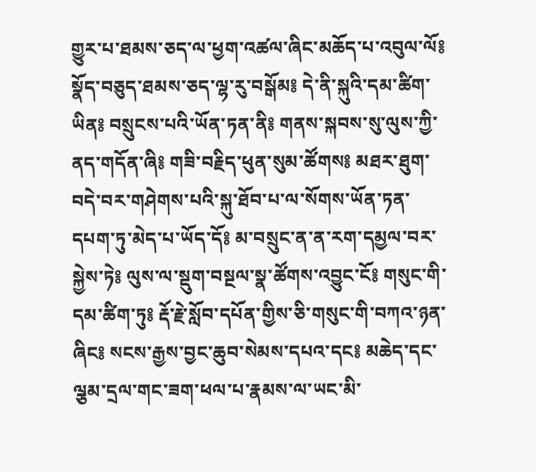གྱུར་པ་ཐམས་ཅད་ལ་ཕྱག་འཚལ་ཞིང་མཆོད་པ་འབུལ་ལོ༔ སྣོད་བཅུད་ཐམས་ཅད་ལྷ་རུ་བསྒོམ༔ དེ་ནི་སྐུའི་དམ་ཚིག་ཡིན༔ བསྲུངས་པའི་ཡོན་ཏན་ནི༔ གནས་སྐབས་སུ་ལུས་ཀྱི་ནད་གདོན་ཞི༔ གཟི་བརྗིད་ཕུན་སུམ་ཚོགས༔ མཐར་ཐུག་བདེ་བར་གཤེགས་པའི་སྐུ་ཐོབ་པ་ལ་སོགས་ཡོན་ཏན་དཔག་ཏུ་མེད་པ་ཡོད་དོ༔ མ་བསྲུང་ན་ན་རག་དམྱལ་བར་སྐྱེས་ཏེ༔ ལུས་ལ་སྡུག་བསྔལ་སྣ་ཚོགས་འབྱུང་ངོ༔ གསུང་གི་དམ་ཚིག་ཏུ༔ རྡོ་རྗེ་སློབ་དཔོན་གྱིས་ཅི་གསུང་གི་བཀའ་ཉན་ཞིང༔ སངས་རྒྱས་བྱང་ཆུབ་སེམས་དཔའ་དང༔ མཆེད་དང་ལྕམ་དྲལ་གང་ཟག་ཕལ་པ་རྣམས་ལ་ཡང་མི་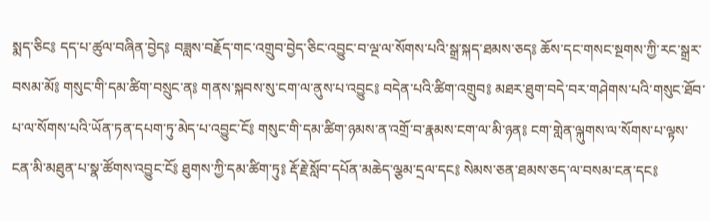སྨད་ཅིང༔ དད་པ་ཚུལ་བཞིན་བྱེད༔ བཟླས་བརྗོད་གང་འགྲུབ་བྱེད་ཅིང་འབྱུང་བ་ལྔ་ལ་སོགས་པའི་སྒྲ་སྐད་ཐམས་ཅད༔ ཆོས་དང་གསང་སྔགས་ཀྱི་རང་སྒྲར་བསམ་མོ༔ གསུང་གི་དམ་ཚིག་བསྲུང་ན༔ གནས་སྐབས་སུ་ངག་ལ་ནུས་པ་འབྱུང༔ བདེན་པའི་ཚིག་འགྲུབ༔ མཐར་ཐུག་བདེ་བར་གཤེགས་པའི་གསུང་ཐོབ་པ་ལ་སོགས་པའི་ཡོན་ཏན་དཔག་ཏུ་མེད་པ་འབྱུང་ངོ༔ གསུང་གི་དམ་ཚིག་ཉམས་ན་འགྲོ་བ་རྣམས་ངག་ལ་མི་ཉན༔ ངག་གླེན་ལྐུགས་ལ་སོགས་པ་ལྟས་ངན་མི་མཐུན་པ་སྣ་ཚོགས་འབྱུང་ངོ༔ ཐུགས་ཀྱི་དམ་ཚིག་ཏུ༔ རྡོ་རྗེ་སློབ་དཔོན་མཆེད་ལྕམ་དྲལ་དང༔ སེམས་ཅན་ཐམས་ཅད་ལ་བསམ་ངན་དང༔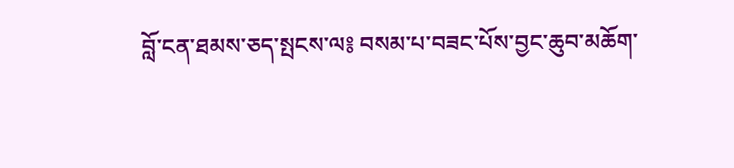བློ་ངན་ཐམས་ཅད་སྤངས་ལ༔ བསམ་པ་བཟང་པོས་བྱང་ཆུབ་མཆོག་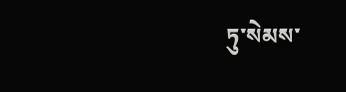ཏུ་སེམས་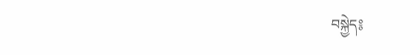བསྐྱེད༔